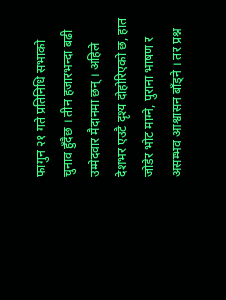फागुन २१ गते प्रतिनिधि सभाको चुनाव हुँदैछ । तीन हजारभन्दा बढी उम्मेदवार मैदानमा छन् । अहिले देशभर एउटै दृश्य दोहोरिएको छ, हात जोडेर भोट माग्ने, पुराना भाषण र असम्भव आश्वासन बाँड्ने । तर प्रश्न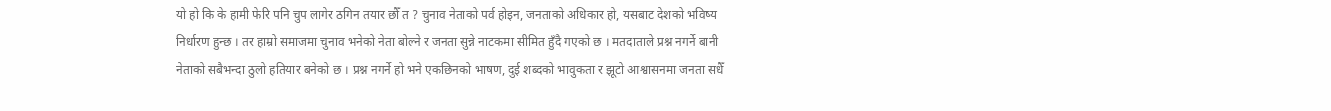यो हो कि के हामी फेरि पनि चुप लागेर ठगिन तयार छौँ त ? चुनाव नेताको पर्व होइन, जनताको अधिकार हो, यसबाट देशको भविष्य निर्धारण हुन्छ । तर हाम्रो समाजमा चुनाव भनेको नेता बोल्ने र जनता सुन्ने नाटकमा सीमित हुँदै गएको छ । मतदाताले प्रश्न नगर्ने बानी नेताको सबैभन्दा ठुलो हतियार बनेको छ । प्रश्न नगर्ने हो भने एकछिनको भाषण, दुई शब्दको भावुकता र झूटो आश्वासनमा जनता सधैँ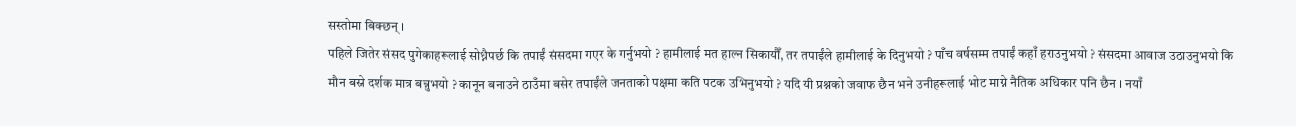सस्तोमा बिक्छन् ।
पहिले जितेर संसद पुगेकाहरूलाई सोध्नैपर्छ कि तपाईं संसदमा गएर के गर्नुभयो ? हामीलाई मत हाल्न सिकायौँ, तर तपाईंले हामीलाई के दिनुभयो ? पाँच वर्षसम्म तपाईं कहाँ हराउनुभयो ? संसदमा आवाज उठाउनुभयो कि मौन बस्ने दर्शक मात्र बन्नुभयो ? कानून बनाउने ठाउँमा बसेर तपाईंले जनताको पक्षमा कति पटक उभिनुभयो ? यदि यी प्रश्नको जवाफ छैन भने उनीहरूलाई भोट माग्ने नैतिक अधिकार पनि छैन । नयाँ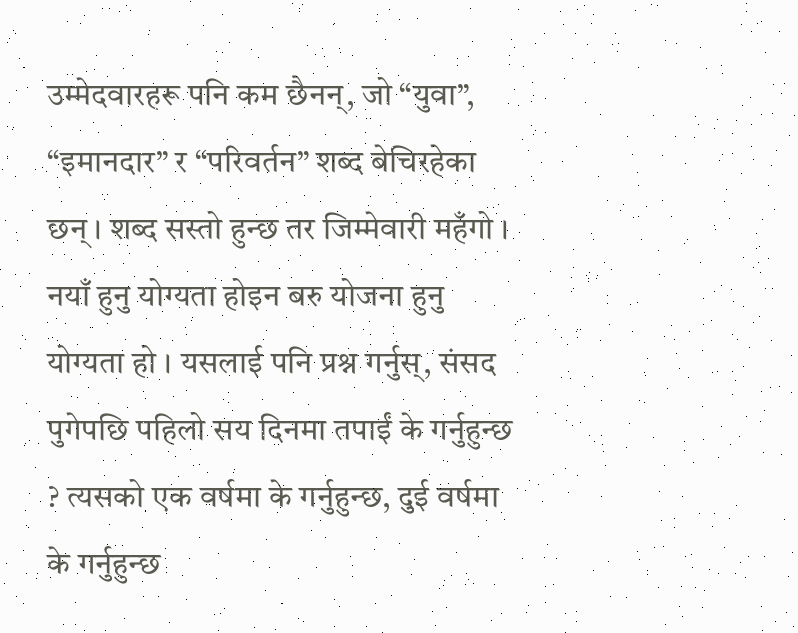उम्मेदवारहरू पनि कम छैनन्, जो “युवा”, “इमानदार” र “परिवर्तन” शब्द बेचिरहेका छन् । शब्द सस्तो हुन्छ तर जिम्मेवारी महँगो । नयाँ हुनु योग्यता होइन बरु योजना हुनु योग्यता हो । यसलाई पनि प्रश्न गर्नुस्, संसद पुगेपछि पहिलो सय दिनमा तपाईं के गर्नुहुन्छ ? त्यसको एक वर्षमा के गर्नुहुन्छ, दुई वर्षमा के गर्नुहुन्छ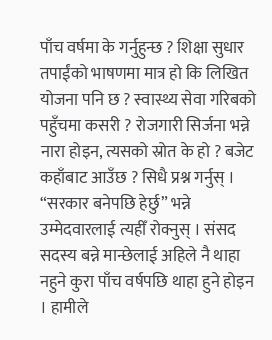पाँच वर्षमा के गर्नुहुन्छ ? शिक्षा सुधार तपाईंको भाषणमा मात्र हो कि लिखित योजना पनि छ ? स्वास्थ्य सेवा गरिबको पहुँचमा कसरी ? रोजगारी सिर्जना भन्ने नारा होइन, त्यसको स्रोत के हो ? बजेट कहाँबाट आउँछ ? सिधै प्रश्न गर्नुस् ।
“सरकार बनेपछि हेर्छु” भन्ने उम्मेदवारलाई त्यहीँ रोक्नुस् । संसद सदस्य बन्ने मान्छेलाई अहिले नै थाहा नहुने कुरा पाँच वर्षपछि थाहा हुने होइन । हामीले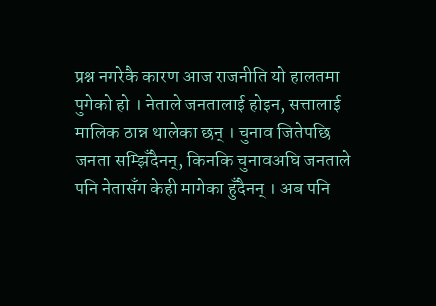प्रश्न नगरेकै कारण आज राजनीति यो हालतमा पुगेको हो । नेताले जनतालाई होइन, सत्तालाई मालिक ठान्न थालेका छन् । चुनाव जितेपछि जनता सम्झिँदैनन्, किनकि चुनावअघि जनताले पनि नेतासँग केही मागेका हुँदैनन् । अब पनि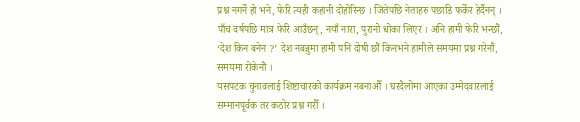प्रश्न नगर्ने हो भने, फेरि त्यही कहानी दोहोरिन्छ । जितेपछि नेताहरु पछाडि फर्केर हेर्दैनन् । पाँच वर्षपछि मात्र फेरि आउँछन्, नयाँ नारा, पुरानो धोका लिएर । अनि हामी फेरि भन्छौं, ‘देश किन बनेन ?’ देश नबन्नुमा हामी पनि दोषी छौं किनभने हामीले समयमा प्रश्न गरेनौं, समयमा रोकेनौं ।
यसपटक चुनावलाई शिष्टाचारको कार्यक्रम नबनाऔँ । घरदैलोमा आएका उम्मेदवारलाई सम्मानपूर्वक तर कठोर प्रश्न गरौँ ।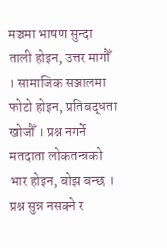मञ्चमा भाषण सुन्दा ताली होइन, उत्तर मागौँ । सामाजिक सञ्जालमा फोटो होइन, प्रतिबद्धता खोजौँ । प्रश्न नगर्ने मतदाता लोकतन्त्रको भार होइन, बोझ बन्छ । प्रश्न सुन्न नसक्ने र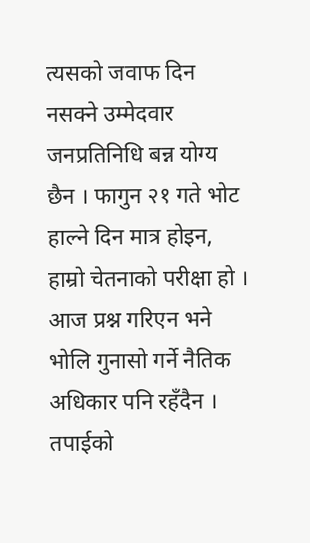त्यसको जवाफ दिन नसक्ने उम्मेदवार जनप्रतिनिधि बन्न योग्य छैन । फागुन २१ गते भोट हाल्ने दिन मात्र होइन, हाम्रो चेतनाको परीक्षा हो । आज प्रश्न गरिएन भने भोलि गुनासो गर्ने नैतिक अधिकार पनि रहँदैन ।
तपाईको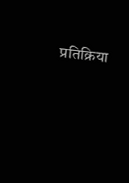प्रतिक्रिया